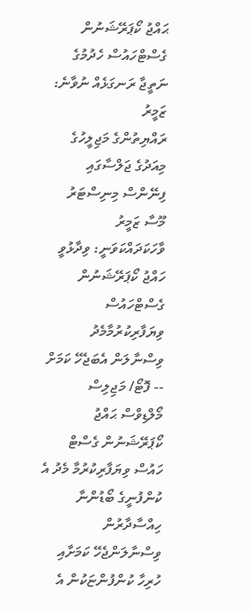ޙައްޖު ކޯޕަރޭޝަނުން ގެސްޓްހައުސް ހެދުމުގެ ނަތީޖާ ރަނގަޅެއް ނުވާނެ: ޒަމީރު
ރައްޔިތުންގެ މަޖިލީހުގެ މިއަދުގެ ޖަލްސާގައި ފިނޭންސް މިނިސްޓަރު މޫސާ ޒަމީރު ވާހަކަދައްކަވަނީ: ވިދާޅުވީ ހައްޖު ކޯޕަރޭޝަނުން ގެސްޓްހައުސް ވިޔަފާރިކުރުމާމެދު ވިސްނާލަން އެބަޖެހޭ ކަމަށް -- ފޮޓޯ/ މަޖިލިސް
މޯލްޑިވްސް ޙައްޖު ކޯޕަރޭޝަނުން ގެސްޓް ހައުސް ވިޔަފާރިކުރުމާ މެދު އެ ކުންފުނީގެ ބޯޑުންނާ ހިއްސާދާރުން ވިސްނާލަންޖެހޭ ކަމަށާއި ހުރިހާ ކުންފުންޏަކުން އެ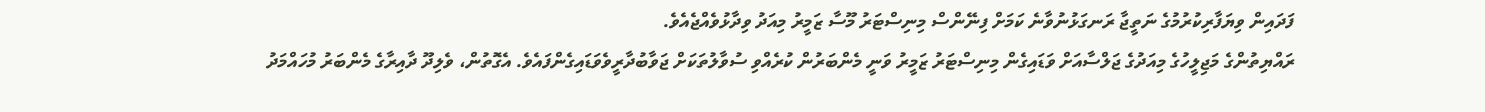ފަދައިން ވިޔަފާރިކުރުމުގެ ނަތީޖާ ރަނގަޅުނުވާނެ ކަމަށް ފިނޭންސް މިނިސްޓަރު މޫސާ ޒަމީރު މިއަދު ވިދާޅުވެއްޖެއެވެ.
ރައްޔިތުންގެ މަޖިލީހުގެ މިއަދުގެ ޖަލްސާއަށް ވަޑައިގެން މިނިސްޓަރު ޒަމީރު ވަނީ މެންބަރުން ކުރެއްވި ސުވާލުތަކަށް ޖަވާބުދާރީވެވަޑައިގެންފައެވެ. އެގޮތުން، ވެލިދޫ ދާއިރާގެ މެންބަރު މުހައްމަދު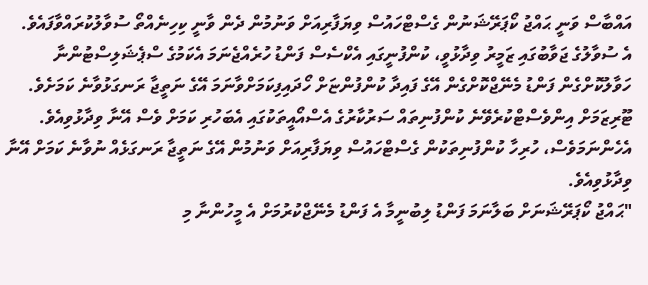އައްބާސް ވަނީ ޙައްޖު ކޯޕަރޭޝަނުން ގެސްޓްހައުސް ވިޔަފާރިއަށް ވަނުމުން ދެން ވާނީ ކިހިނެއްތޯ ސުވާލުކުރައްވާފައެވެ.
އެ ސުވާލުގެ ޖަވާބުގައި ޒަމީރު ވިދާޅުވީ، ކުންފުނީގައި އެކްސެސް ފަންޑު ހުރެއްޖެނަމަ އެކަމުގެ ސްޕެޝަލިސްޓުންނާ ހަވާލުކޮށްގެން ފަންޑު މެނޭޖްކޮށްގެން އޭގެ ފައިދާ ކުންފުންޏަށް ހޯދައިފިކަމަށްވާނަމަ އޭގެ ނަތީޖާ ރަނގަޅުވާނެ ކަމަށެވެ. ޓޫރިޒަމަށް އިންވެސްޓްކުރެވޭނެ ކުންފުނިތައް ސަރުކާރުގެ އެސްއޯއީތަކުގައި އެބަހުރި ކަމަށް ވެސް އޭނާ ވިދާޅުވިއެވެ.
އެހެންނަމަވެސް، ހުރިހާ ކުންފުނިތަކުން ގެސްޓްހައުސް ވިޔަފާރިއަށް ވަނުމުން އޭގެ ނަތީޖާ ރަނގަޅެއް ނުވާނެ ކަމަށް އޭނާ ވިދާޅުވިއެވެ.
"ޙައްޖު ކޯޕަރޭޝަނަށް ބަލާނަމަ ފަންޑު ލިބުނީމާ އެ ފަންޑު މެނޭޖްކުރުމަށް އެ މީހުންނާ މި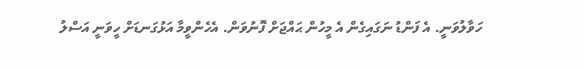ހަވާލުވަނީ. އެ ފަންޑު ނަގައިގެން އެ މީހުން ޙައްޖަށް ފޮނުވަން. އެހެންވީމާ އަޅުގަނޑަށް ހީވަނީ އަސްލު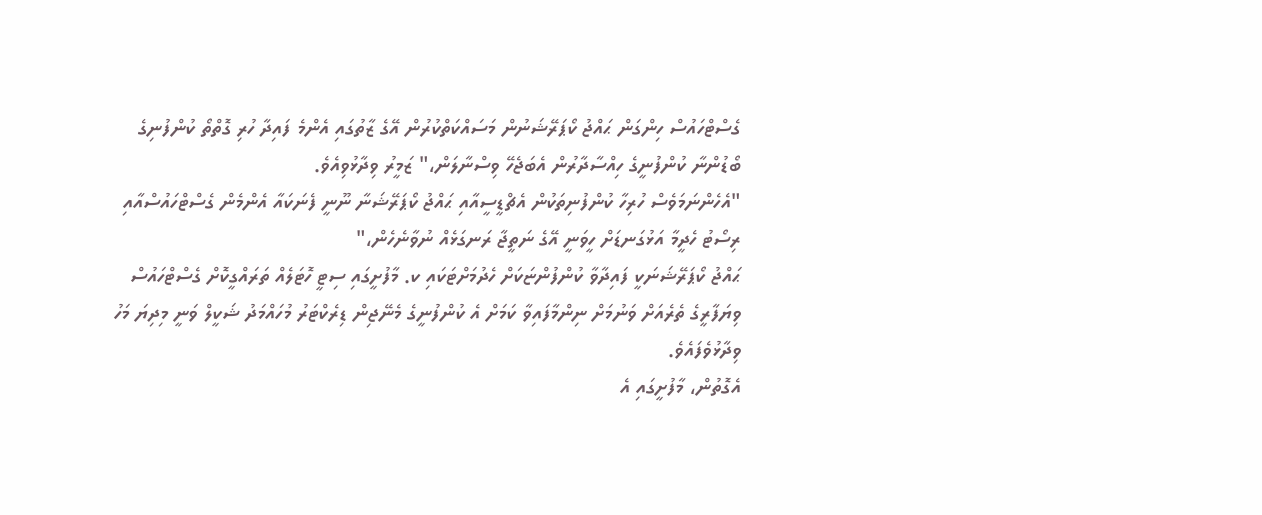ގެސްޓްހައުސް ހިންގަން ޙައްޖު ކޯޕަރޭޝަނުން މަސައްކަތްކުރުން އޭގެ ޒާތުގައި އެންމެ ފައިދާ ހުރި ގޮތްތޯ ކުންފުނިގެ ބޯޑުންނާ ކުންފުނީގެ ހިއްސާދާރުން އެބަޖެހޭ ވިސްނާލަން،" ޒަމީރު ވިދާޅުވިއެވެ.
"އެހެންނަމަވެސް ހުރިހާ ކުންފުނިތަކުން އެޗްޑީސީއާއި ޙައްޖު ކޯޕަރޭޝަނާ ނޫނީ ފެނަކައާ އެންމެން ގެސްޓްހައުސްއާއި ރިސޯޓު ހެދީމާ އަޅުގަނޑަށް ހީވަނީ އޭގެ ނަތީޖާ ރަނގަޅެއް ނުވާނެހެން،"
ޙައްޖު ކޯޕަރޭޝަނަކީ ފައިދާވާ ކުންފުންޏަކަށް ހެދުމަށްޓަކައި ކ. މާފުށީގައި ސިޓީ ހޮޓަލެއް ތަރައްގީކޮށް ގެސްޓްހައުސް ވިޔަފާރީގެ ތެރެއަށް ވަނުމަށް ނިންމާފައިވާ ކަމަށް އެ ކުންފުނީގެ މެނޭޖިން ޑިރެކްޓަރު މުހައްމަދު ޝަކީލް ވަނީ މިދިޔަ މަހު ވިދާޅުވެފައެވެ.
އެގޮތުން، މާފުށީގައި އެ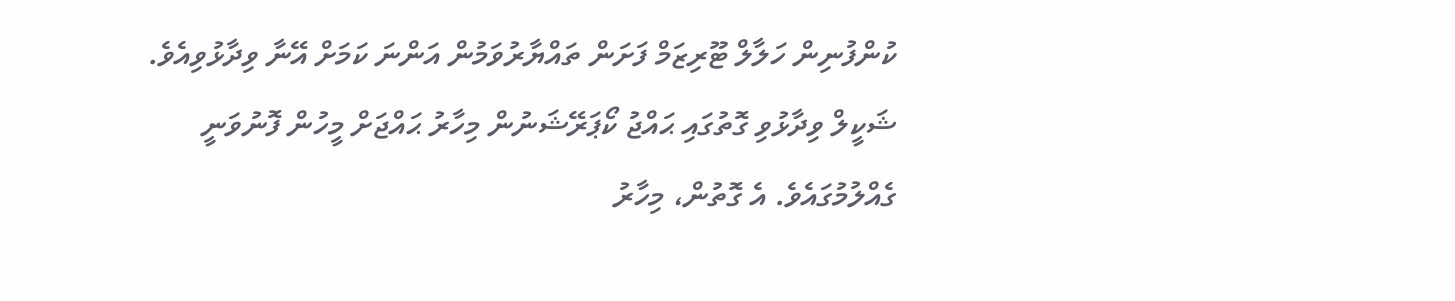ކުންފުނިން ހަލާލް ޓޫރިޒަމް ފަށަން ތައްޔާރުވަމުން އަންނަ ކަމަށް އޭނާ ވިދާޅުވިއެވެ.
ޝަކީލް ވިދާޅުވި ގޮތުގައި ޙައްޖު ކޯޕަރޭޝަނުން މިހާރު ޙައްޖަށް މީހުން ފޮނުވަނީ ގެއްލުމުގައެވެ. އެ ގޮތުން، މިހާރު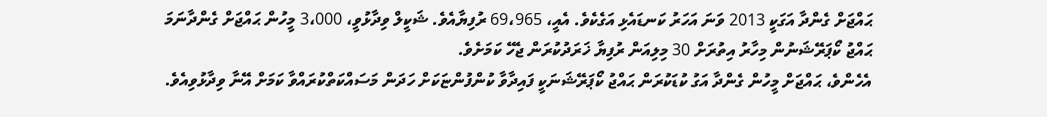ޙައްޖަށް ގެންދާ އަގަކީ 2013 ވަނަ އަހަރު ކަނޑައެޅި އަގެކެވެ. އެއީ، 69،965 ރުފިޔާއެވެ. ޝަކީލް ވިދާޅުވީ، 3،000 މީހުން ޙައްޖަށް ގެންދާނަމަ ޙައްޖު ކޯޕަރޭޝަނުން މިހާރު އިތުރަށް 30 މިލިއަން ރުފިޔާ ޚަރަދުކުރަން ޖެހޭ ކަމަށެވެ.
އެހެންވެ، ޙައްޖަށް މީހުން ގެންދާ އަގު ކުޑަކުރަން ޙައްޖު ކޯޕަރޭޝަނަކީ ފައިދާވާ ކުންފުންޏަކަށް ހަދަން މަސައްކަތްކުރައްވާ ކަމަށް އޭނާ ވިދާޅުވިއެވެ.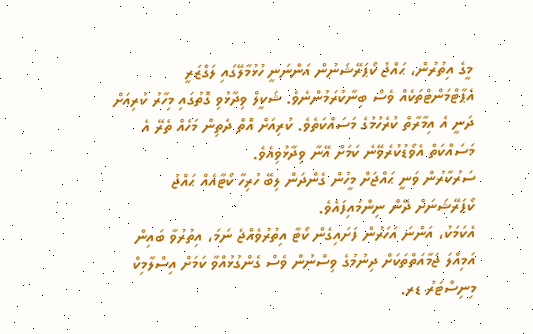މީގެ އިތުރުން، ޙައްޖު ކޯޕަރޭޝަނުން އަންނަނީ ހުޅުމާލޭގައި ލަގްޒަރީ އެޕާޓްމަންޓްތަކެއް ވެސް ބިނާކުރަމުންނެވެ. ޝަކީލް ވިދާޅުވި ގޮތުގައި މިހާރު ކުރިއަށް ދަނީ އެ އިމާރާތް ކުރެހުމުގެ މަސައްކަތެވެ. ކުރިއަށް އޮތް ދެތިން މަހެއް ތެރޭ އެ މަސައްކަތް އެވޯޑުކުރެވޭނެ ކަމަށް އޭނާ ވިދާޅުވިއެވެ.
ސަރުކާރުން ވަނީ ޙައްޖަށް މީހުން ގެންދަން ލިބޭ ހުރިހާ ކޯޓާއެއް ޙައްޖު ކޯޕަރޭޝަނަށް ދޭން ނިންމައިފައެވެ.
އެކަމަކު، އަންނަ އަހަރުން ފަށައިގެން ކޯޓާ އިތުރުވެއްޖެ ނަމަ، އިތުރުވާ ބައިން އަމިއްލަ ޖަމާއަތްތަކަށް ދިނުމުގެ ވިސްނުން ވެސް ގެންގުޅުއްވާ ކަމަށް އިސްލާމިކް މިނިސްޓަރު ޑރ.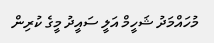މުހައްމަދު ޝަހީމް އަލީ ސައީދު މީގެ ކުރިން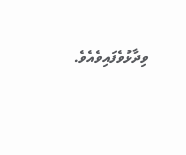ވިދާޅުވެފައިވެއެވެ.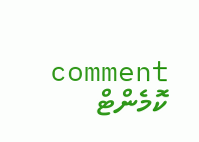comment ކޮމެންޓް